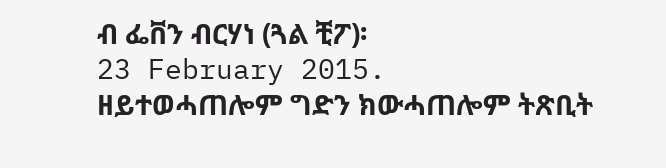ብ ፌቨን ብርሃነ (ጓል ቺፖ)፡
23 February 2015.
ዘይተወሓጠሎም ግድን ክውሓጠሎም ትጽቢት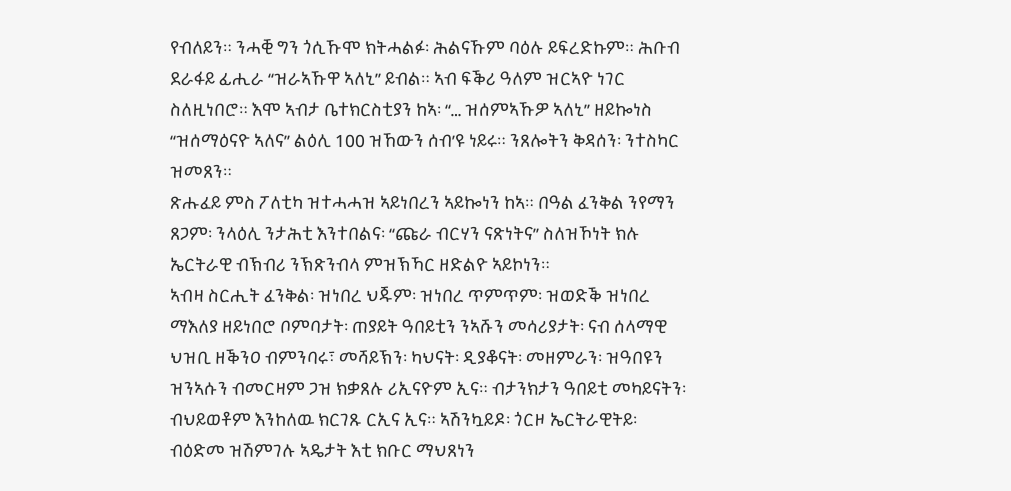የብለይን። ንሓቒ ግን ጎሲኹሞ ክትሓልፉ፡ ሕልናኹም ባዕሉ ይፍረድኩም። ሕቡብ ደራፋይ ፊሒራ “ዝራኣኹዋ ኣለኒ” ይብል። ኣብ ፍቕሪ ዓለም ዝርኣዮ ነገር ስለዚነበሮ። እሞ ኣብታ ቤተክርስቲያን ከኣ፡ “… ዝሰምኣኹዎ ኣለኒ” ዘይኰነስ “ዝሰማዕናዮ ኣለና” ልዕሊ 100 ዝኸውን ሰብ’ዩ ነይሩ። ንጸሎትን ቅዳሰን፡ ንተስካር ዝመጸን።
ጽሑፈይ ምስ ፖለቲካ ዝተሓሓዝ ኣይነበረን ኣይኰነን ከኣ። በዓል ፈንቅል ንየማን ጸጋም፡ ንላዕሊ ንታሕቲ እንተበልና፡ “ጩራ ብርሃን ናጽነትና” ስለዝኾነት ክሉ ኤርትራዊ ብኽብሪ ንኽጽንብላ ምዝኽኻር ዘድልዮ ኣይኮነን።
ኣብዛ ስርሒት ፈንቅል፡ ዝነበረ ህጁም፡ ዝነበረ ጥምጥም፡ ዝወድቕ ዝነበረ ማእለያ ዘይነበሮ ቦምባታት፡ ጠያይት ዓበይቲን ንኣሹን መሳሪያታት፡ ናብ ሰላማዊ ህዝቢ ዘቕንዐ ብምንባሩ፣ መሻይኽን፡ ካህናት፡ ዲያቆናት፡ መዘምራን፡ ዝዓበዩን ዝንኣሱን ብመርዛም ጋዝ ክቃጸሉ ሪኢናዮም ኢና። ብታንክታን ዓበይቲ መካይናትን፡ ብህይወቶም እንከለዉ ክርገጹ ርኢና ኢና። ኣሽንኳይዶ፡ ጎርዞ ኤርትራዊትይ፡ ብዕድመ ዝሽምገሉ ኣዴታት እቲ ክቡር ማህጸነን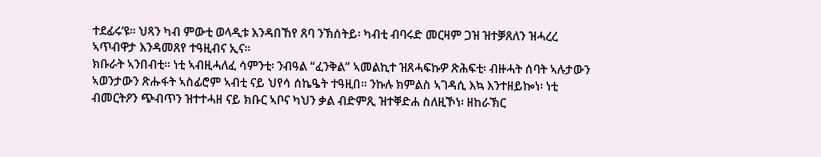ተደፊሩ’ዩ። ህጻን ካብ ምውቲ ወላዲቱ እንዳበኸየ ጸባ ንኽሰትይ፡ ካብቲ ብባሩድ መርዛም ጋዝ ዝተቓጸለን ዝሓረረ ኣጥብዋታ እንዳመጸየ ተዓዚብና ኢና።
ክቡራት ኣንበብቲ። ነቲ ኣብዚሓለፈ ሳምንቲ፡ ንብዓል “ፈንቅል” ኣመልኪተ ዝጸሓፍኩዎ ጽሕፍቲ፡ ብዙሓት ሰባት ኣሉታውን ኣወንታውን ጽሑፋት ኣስፊሮም ኣብቲ ናይ ህየሳ ሰኬዔት ተዓዚበ። ንኩሉ ክምልስ ኣገዳሲ እኳ እንተዘይኰነ፡ ነቲ ብመርትዖን ጭብጥን ዝተተሓዘ ናይ ክቡር ኣቦና ካህን ቃል ብድምጺ ዝተቐድሐ ስለዚኾነ፡ ዘከራኽር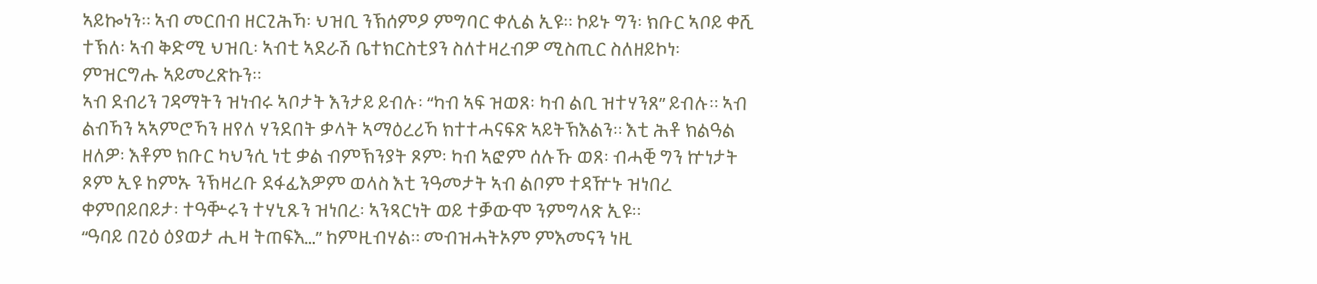ኣይኰነን። ኣብ መርበብ ዘርጊሕኻ፡ ህዝቢ ንኽሰምዖ ምግባር ቀሊል ኢዩ። ኮይኑ ግን፡ ክቡር ኣቦይ ቀሺ ተኽለ፡ ኣብ ቅድሚ ህዝቢ፡ ኣብቲ ኣደራሽ ቤተክርስቲያን ስለተዛረብዎ ሚስጢር ስለዘይኮነ፡ ምዝርግሑ ኣይመረጽኩን።
ኣብ ደብሪን ገዳማትን ዝነብሩ ኣቦታት እንታይ ይብሉ፡ “ካብ ኣፍ ዝወጸ፡ ካብ ልቢ ዝተሃንጸ” ይብሉ። ኣብ ልብኻን ኣኣምሮኻን ዘየለ ሃንደበት ቃላት ኣማዕረሪኻ ክተተሓናፍጽ ኣይትኽእልን። እቲ ሕቶ ክልዓል ዘለዎ፡ እቶም ክቡር ካህንሲ ነቲ ቃል ብምኽንያት ጾም፡ ካብ ኣፎም ሰሉኹ ወጸ፡ ብሓቒ ግን ኵነታት ጾም ኢዩ ከምኡ ንኽዛረቡ ደፋፊእዎም ወላስ እቲ ንዓመታት ኣብ ልቦም ተዳዅኑ ዝነበረ ቀምበይበይታ፡ ተዓቝሩን ተሃኒጹን ዝነበረ፡ ኣንጻርነት ወይ ተቓውሞ ንምግላጽ ኢዩ።
“ዓባይ በጊዕ ዕያወታ ሒዛ ትጠፍእ…” ከምዚብሃል። መብዝሓትኦም ምእመናን ነዚ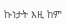ኩነታት እዚ ከም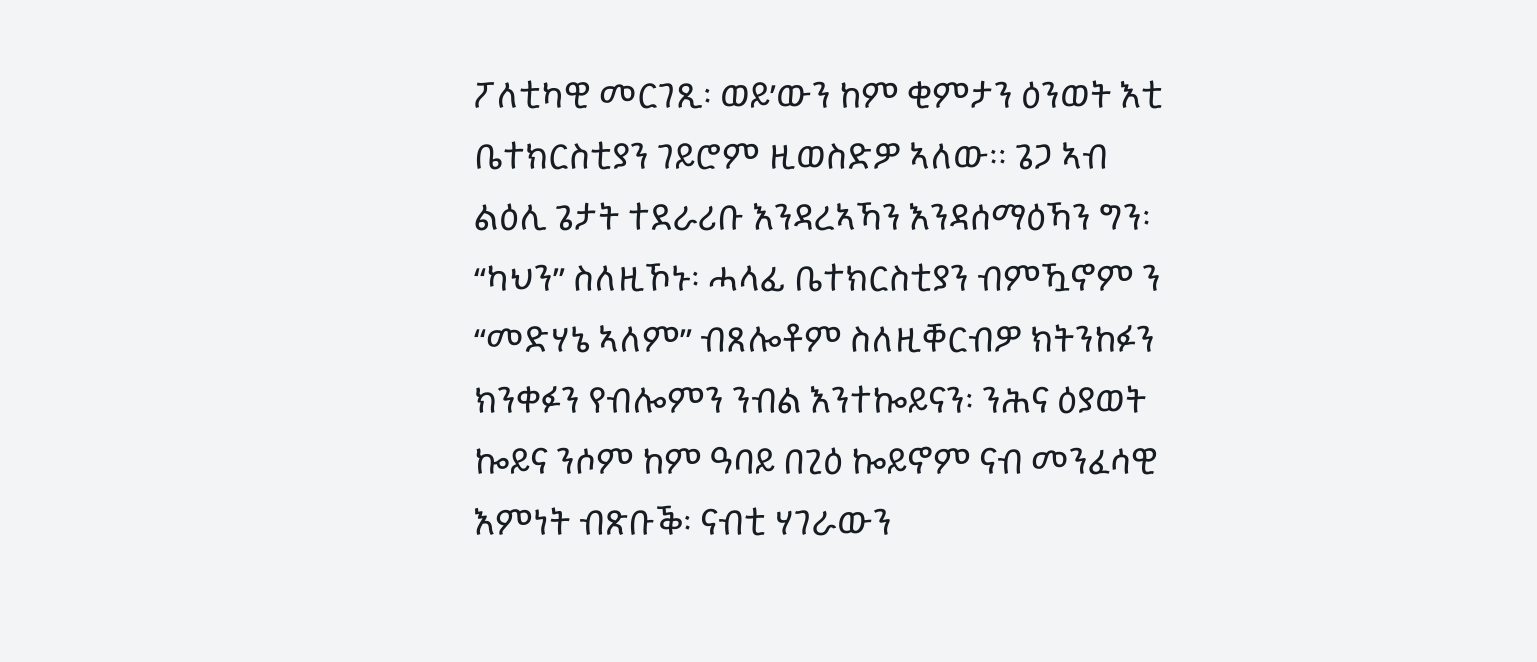ፖለቲካዊ መርገጺ፡ ወይ’ውን ከም ቂምታን ዕንወት እቲ ቤተክርስቲያን ገይሮም ዚወስድዎ ኣለው። ጌጋ ኣብ ልዕሊ ጌታት ተደራሪቡ እንዳረኣኻን እንዳሰማዕኻን ግን፡ “ካህን” ስለዚኾኑ፡ ሓላፊ ቤተክርስቲያን ብምዃኖም ን “መድሃኔ ኣለም” ብጸሎቶም ስለዚቐርብዎ ክትንከፉን ክንቀፉን የብሎምን ንብል እንተኰይናን፡ ንሕና ዕያወት ኰይና ንሶም ከም ዓባይ በጊዕ ኰይኖም ናብ መንፈሳዊ እምነት ብጽቡቕ፡ ናብቲ ሃገራውን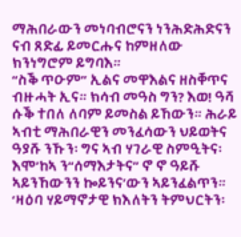ማሕበራውን መነባብሮናን ነንሕድሕድናን ናብ ጸድፊ ይመርሑና ከምዘለው ክንነግሮም ይግባእ።
“ስቕ ጥዑም” ኢልና መዋእልና ዘስቐጥና ብዙሓት ኢና። ክሳብ መዓስ ግን? እወ! ዓሻ ሱቕ ተበለ ለባም ይመስል ይኸውን። ሕራይ ኣብቲ ማሕበራዊን መንፈሳውን ህይወትና ዓያሹ ንኹን፡ ግና ኣብ ሃገራዊ ስምዒትና፡ እሞ’ከኣ ን“ሰማእታትና” ኖ ኖ ዓይሹ ኣይንኸውንን ኰይንና’ውን ኣይንፈልጥን።
‘ዛዕባ ሃይማኖታዊ ክእለትን ትምህርትን፡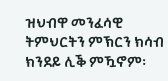ዝህብዋ መንፈሳዊ ትምህርትን ምኽርን ክሳብ ክንደይ ሊቕ ምዃኖም፡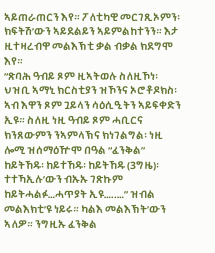ኣይጠራጠርን እየ። ፖለቲካዊ መርገጺኦምን፡ ክፍትሽ’ውን ኣይደልይን ኣይምልከተንን። እታ ዚተዛረብዋ መልእኽቲ ቃል ብቃል ክደግሞ እየ።
“ጽባሕ ዓብይ ጾም ዚኣትወሉ ስለዚኾነ፡ ህዝቢ ኣማኒ ክርስቲያን ዝኾንና ኦሮቶዶክስ፡ ኣብ እዋን ጾም ጓይላን ሳዕሲዒትን ኣይፍቀድን ኢዩ። ስለዚ ነዚ ዓብይ ጾም ሓቢርና ክንጸውምን ንኣምላኽና ክነገልግል፡ ነዚ ሎሚ ዝሰማዕዅሞ በዓል “ፈንቅል” ከይትኸዱ፡ ከይተኸዱ፡ ከይትኸዱ (3ግዜ)፡ ተተኻኢሉ’ውን ብኡኡ ገጽኩም ከይትሓልፉ…ሓጥያት ኢዩ…..…” ዝብል መልእክቲ’ዩ ነይሩ። ካልእ መልእኽት’ውን ኣለዎ። ንግዚኡ ፈንቅል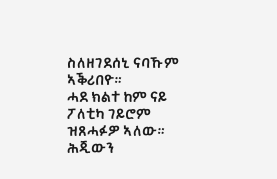ስለዘገደሰኒ ናባኹም ኣቕሪበዮ።
ሓደ ክልተ ከም ናይ ፖለቲካ ገይሮም ዝጸሓፉዎ ኣለው። ሕጂውን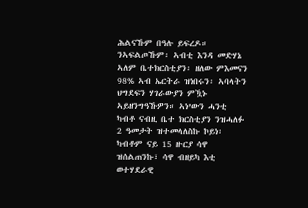ሕልናኹም በዓሉ ይፍረዶ። ንኣፍልጦኹም፡ ኣብቲ እንዳ መድሃኔ ኣለም ቤተክርስቲያን፡ ዘለው ምእመናን 98% ኣብ ኤርትራ ዝነበሩን፡ ኣባላትን ህግደፍን ሃገራውያን ምዃኑ ኣይዘንግዓኹዎን። ኣነ’ውን ሓንቲ ካብቶ ናብዚ ቤተ ክርስቲያን ንዝሓለፉ 2 ዓመታት ዝተመላለስኩ ኮይነ፡ ካብቶም ናይ 15 ዙርያ ሳዋ ዝሰልጠንኩ፣ ሳዋ ብዘይካ እቲ ወተሃደራዊ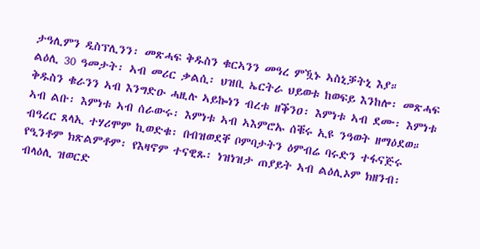ታዓሊምን ዲስፕሊንን፡ መጽሓፍ ቅዱስን ቁርኣንን መዓረ ምዃኑ ኣስኒቓትኒ እያ።
ልዕሊ 30 ዓመታት፡ ኣብ መሪር ቃልሲ፡ ህዝቢ ኤርትራ ህይወቱ ከወፍይ እንከሎ፡ መጽሓፍ ቅዱስን ቁራንን ኣብ እንግድዑ ሓዚሉ ኣይኰነን ብረቱ ዘቕንዐ፡ እምነቱ ኣብ ደሙ፡ እምነቱ ኣብ ልቡ፡ እምነቱ ኣብ ሰራውሩ፡ እምነቱ ኣብ ኣእምሮኡ ሰቑሩ ኢዩ ንዓወት ዘማዕደወ። ብዓረር ጸላኢ ተሃሪሞም ኪወድቁ፡ በብዝወደቐ ቦምባታትን ዕምብሬ ባሩድን ተፋናጅሩ የዒንቶም ክጽልምቶም፡ የእዛኖም ተናዊጹ፡ ነዝነዝታ ጠያይት ኣብ ልዕሊኦም ክዘንብ፡ ብላዕሊ ዝወርድ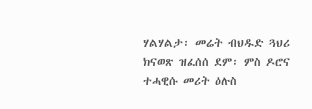ሃልሃልታ፡ መሬት ብህዱድ ጓህሪ ክናወጽ ዝፈሰሰ ደም፡ ምስ ዶሮና ተሓዊሱ መሪት ዕሉስ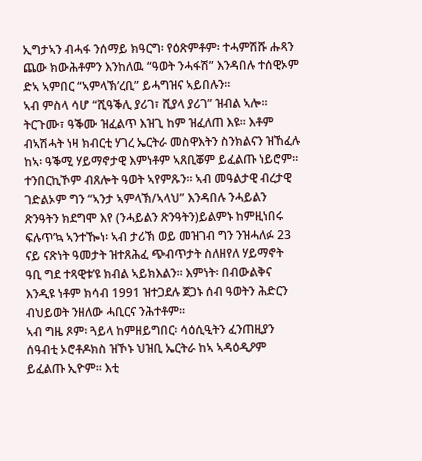ኢግታኣን ብሓፋ ንሰማይ ክዓርግ፡ የዕጽምቶም፡ ተሓምሽሹ ሑጻን ጨው ክውሕቶምን እንከለዉ “ዓወት ንሓፋሽ” እንዳበሉ ተሰዊኦም ድኣ ኣምበር “ኣምላኽ’ረቢ” ይሓግዝና ኣይበሉን።
ኣብ ምስላ ሳሆ “ሺዓቕሊ ያሪገ፣ ሺያላ ያሪገ” ዝብል ኣሎ። ትርጉሙ፣ ዓቕሙ ዝፈልጥ እዝጊ ከም ዝፈለጠ እዩ። እቶም ብኣሽሓት ነዛ ክብርቲ ሃገረ ኤርትራ መስዋእትን ስንክልናን ዝኸፈሉ ከኣ፡ ዓቕሚ ሃይማኖታዊ እምነቶም ኣጸቢቖም ይፈልጡ ነይሮም። ተንበርኪኾም ብጸሎት ዓወት ኣየምጹን። ኣብ መዓልታዊ ብረታዊ ገድልኦም ግን “ኣንታ ኣምላኽ/ኣላህ” እንዳበሉ ንሓይልን ጽንዓትን ክደግሞ እየ (ንሓይልን ጽንዓትን)ይልምኑ ከምዚነበሩ ፍሉጥ’ኳ ኣንተዀነ፡ ኣብ ታሪኽ ወይ መዝገብ ግን ንዝሓለፉ 23 ናይ ናጽነት ዓመታት ዝተጸሕፈ ጭብጥታት ስለዘየለ ሃይማኖት ዓቢ ግደ ተጻዊቱ’ዩ ክብል ኣይክእልን። እምነት፡ በብውልቅና እንዲዩ ነቶም ክሳብ 1991 ዝተጋደሉ ጀጋኑ ሰብ ዓወትን ሕድርን ብህይወት ንዘለው ሓቢርና ንሕተቶም።
ኣብ ግዜ ጾም፡ ጓይላ ከምዘይግበር፡ ሳዕሲዒትን ፈንጠዚያን ሰዓብቲ ኦሮቶዶክስ ዝኾኑ ህዝቢ ኤርትራ ከኣ ኣዳዕዲዖም ይፈልጡ ኢዮም። እቲ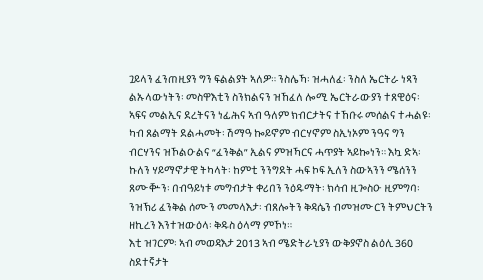ጓይላን ፈንጠዚያን ግን ፍልልያት ኣለዎ። ንስሌኻ፡ ዝሓለፈ፡ ንስለ ኤርትራ ነጻን ልኡላውነትን፡ መስዋእቲን ስንክልናን ዝኸፈለ ሎሚ ኤርትራውያን ተጸዊዕና፡ ኣፍና መልኢና ደረትናን ነፊሕና ኣብ ዓለም ክብርታትና ተኸቡሩ መሰልና ተሓልዩ፡ ካብ ጸልማት ደልሓመት፡ ሽማዓ ኰይኖም ብርሃኖም ስኢነኦም ንዓና ግን ብርሃንና ዝኾልዑልና “ፈንቅል” ኢልና ምዝኻርና ሓጥያት ኣይኰነን። እኳ ድኣ፡ ኩለን ሃይማኖታዊ ትካላት፡ ከምቲ ንንግደት ሓፍ ኮፍ ኢለን ስውኣንን ሜሰንን ጸሙቝን፡ በብዓይነቱ መግብታት ቀሪበን ንዕዱማት፡ ክሳብ ዚጐስዑ ዚምግባ፡ ንዝኽሪ ፈንቅል ሰሙን መመላእታ፡ ብጸሎትን ቅዳሴን ብመዝሙርን ትምህርትን ዘኪረን እንተዝውዕላ፡ ቅዱስ ዕላማ ምኾነ።
እቲ ዝገርም፡ ኣብ መወዳእታ 2013 ኣብ ሜድትራኒያን ውቅያኖስ ልዕሊ 360 ስደተኛታት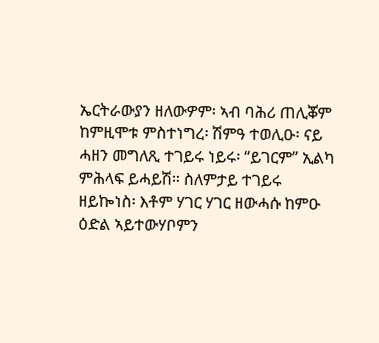ኤርትራውያን ዘለውዎም፡ ኣብ ባሕሪ ጠሊቖም ከምዚሞቱ ምስተነግረ፡ ሽምዓ ተወሊዑ፡ ናይ ሓዘን መግለጺ ተገይሩ ነይሩ፡ “ይገርም” ኢልካ ምሕላፍ ይሓይሽ። ስለምታይ ተገይሩ ዘይኰነስ፡ እቶም ሃገር ሃገር ዘውሓሱ ከምዑ ዕድል ኣይተውሃቦምን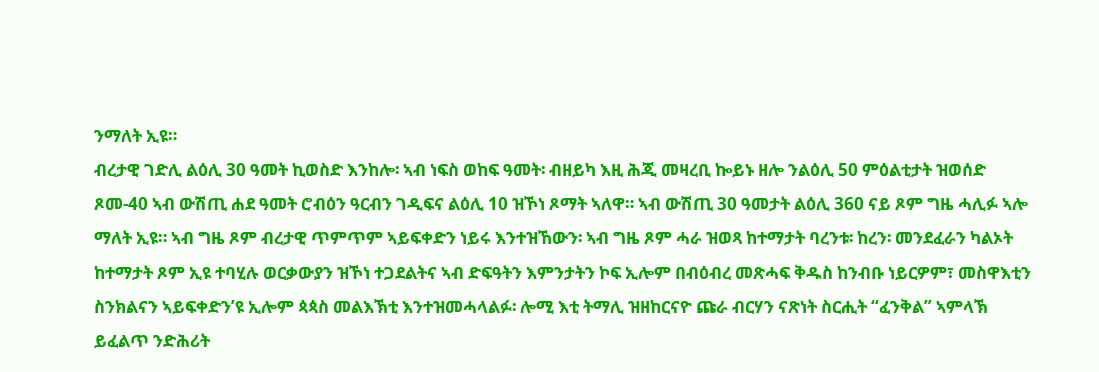ንማለት ኢዩ።
ብረታዊ ገድሊ ልዕሊ 30 ዓመት ኪወስድ እንከሎ፡ ኣብ ነፍስ ወከፍ ዓመት፡ ብዘይካ እዚ ሕጂ መዛረቢ ኰይኑ ዘሎ ንልዕሊ 50 ምዕልቲታት ዝወሰድ ጾመ-40 ኣብ ውሽጢ ሐደ ዓመት ሮብዕን ዓርብን ገዲፍና ልዕሊ 10 ዝኾነ ጾማት ኣለዋ። ኣብ ውሽጢ 30 ዓመታት ልዕሊ 360 ናይ ጾም ግዜ ሓሊፉ ኣሎ ማለት ኢዩ። ኣብ ግዜ ጾም ብረታዊ ጥምጥም ኣይፍቀድን ነይሩ እንተዝኸውን፡ ኣብ ግዜ ጾም ሓራ ዝወጻ ከተማታት ባረንቱ፡ ከረን፡ መንደፈራን ካልኦት ከተማታት ጾም ኢዩ ተባሂሉ ወርቃውያን ዝኾነ ተጋደልትና ኣብ ድፍዓትን እምንታትን ኮፍ ኢሎም በብዕብረ መጽሓፍ ቅዱስ ከንብቡ ነይርዎም፣ መስዋእቲን ስንክልናን ኣይፍቀድን’ዩ ኢሎም ጳጳስ መልእኽቲ እንተዝመሓላልፉ፡ ሎሚ እቲ ትማሊ ዝዘከርናዮ ጩራ ብርሃን ናጽነት ስርሒት “ፈንቅል” ኣምላኽ ይፈልጥ ንድሕሪት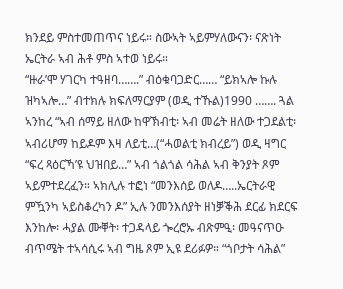ክንደይ ምስተመጠጥና ነይሩ። ስውኣት ኣይምሃለውናን፡ ናጽነት ኤርትራ ኣብ ሕቶ ምስ ኣተወ ነይሩ።
“ዙራ’ሞ ሃገርካ ተዓዘባ…….” ብዕቁባጋድር…… “ይክኣሎ ኩሉ ዝካኣሎ…” ብተክሉ ክፍለማርያም (ወዲ ተኹል)1990 ……. ጓል ኣንከረ “ኣብ ሰማይ ዘለው ከዋኽብቲ፡ ኣብ መሬት ዘለው ተጋደልቲ፡ ኣብሪሆማ ከይዶም እዛ ለይቲ…(“ሓወልቲ ክብረይ”) ወዲ ዛግር “ፍረ ጻዕርኻ’ዩ ህዝበይ…” ኣብ ጎልጎል ሳሕል ኣብ ቅንያት ጾም ኣይምተደረፈን። ኣክሊሉ ተፎነ “መንእሰይ ወለዶ…..ኤርትራዊ ምዃንካ ኣይስቆረካን ዶ” ኢሉ ንመንእሰያት ዘነቓቕሕ ደርፊ ክደርፍ እንከሎ፡ ሓያል ሙቐት፡ ተጋዳላይ ጐረሮኡ ብጽምዒ፡ መዓናጥዑ ብጥሜት ተኣሳሲሩ ኣብ ግዜ ጾም ኢዩ ደሪፉዎ። “ጎቦታት ሳሕል”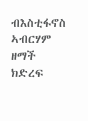ብእስቲፋኖስ ኣብርሃም ዘማች ክድረፍ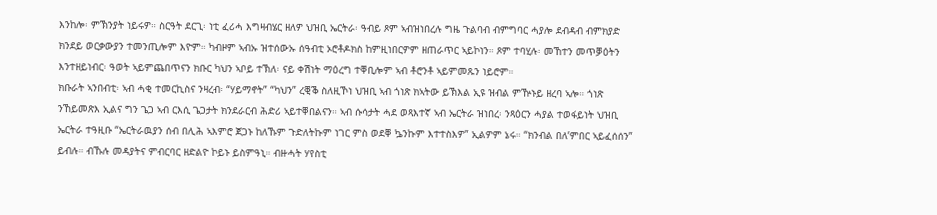እንከሎ፡ ምኽንያት ነይሩዎ። ስርዓት ደርጊ፡ ነቲ ፈሪሓ እግዛብሄር ዘለዎ ህዝቢ ኤርትራ፡ ዓብይ ጾም ኣብዝነበረሉ ግዜ ጉልባብ ብምግባር ሓያሎ ደብዳብ ብምክያድ ክንደይ ወርቃውያን ተመንጢሎም እዮም። ካብዞም ኣብኡ ዝተሰውኡ ሰዓብቲ ኦሮቶዶክስ ከምዚነበርዎም ዘጠራጥር ኣይኮነን። ጾም ተባሂሉ፡ መኸተን መጥቓዕትን እንተዘይነብር፡ ዓወት ኣይምጨበጥናን ክቡር ካህን ኣቦይ ተኽለ፡ ናይ ቀሽነት ማዕረግ ተቐቢሎም ኣብ ቶሮንቶ ኣይምመጹን ነይሮም።
ክቡራት ኣንበብቲ፡ ኣብ ሓቂ ተመርኪስና ንዛረብ፡ “ሃይማኖት” “ካህን” ረቒቕ ስለዚኾነ ህዝቢ ኣብ ጎነጽ ክኣትው ይኽእል ኢዩ ዝብል ምዅኑይ ዘረባ ኣሎ። ጎነጽ ንኸይመጽእ ኢልና ግን ጌጋ ኣብ ርእሲ ጌጋታት ክንደራርብ ሕድሪ ኣይተቐበልናን። ኣብ ሱሳታት ሓደ ወጻእተኛ ኣብ ኤርትራ ዝነበረ፡ ንጻዕርን ሓያል ተወፋይነት ህዝቢ ኤርትራ ተዓዚቡ “ኤርትራዉያን ሰብ በሊሕ ኣእምሮ ጀጋኑ ከለኹም ጉድለትኩም ነገር ምስ ወደቐ ኴንኩም እተተስእዎ” ኢልዎም ኔሩ። “ክንብል በለ’ምበር ኣይፈሰሰን” ይብሉ። ብኹሉ መዳያትና ምብርባር ዘድልዮ ኮይኑ ይስምዓኒ። ብዙሓት ሃየስቲ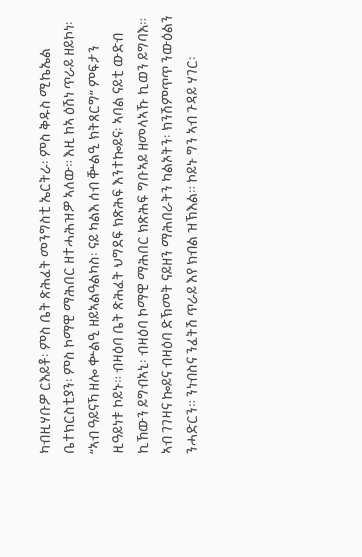ካብዚሃቡዎ ርእይቶ፡ ምስ ቤት ጽሕፈት መንግስቲ ኤርትራ፡ ምስ ቅዱስ ሚኬኤል ቤተክርስቲያን፡ ምስ ኮማዊ ማሕበር ዘተሓሕዝዎ ኣለው። እዚ ከኣ ዕሽነ ጥራይ ዘይኮነ፡ “ኣብ ዓይናኻ ዘሎ ቍልዒ ዘይኣልዓልካስ፡ ናይ ካልእ ሰብ ቝልዒ ክትጸርግ” ምፍታን ዚዓይነቱ ኮይኑ። ብዛዕባ ቤት ጽሕፈት ህግደፍ ክጽሕፍ እንተኰይና፡ ኣባል ናይቲ ውድብ ኪኸውን ይግብኣኒ፡ ብዛዕባ ኮማዊ ማሕበር ክጽሕፍ ግቡኣይ ዘመላኣኹ ኪወን ይግባእ። ኣብ ገገዛና ኰይና ብዛዕባ ድኽመት ናይዘን ማሕበራትን ካልኦትን፡ ክንሽምጥጥ ንውዕልን ንሓድርን። ንነብስና ንፈትሽ ጥራይ እየ ክብል ዝኽእል። ኮይኑ ግን ኣብ ጉዳይ ሃገር፡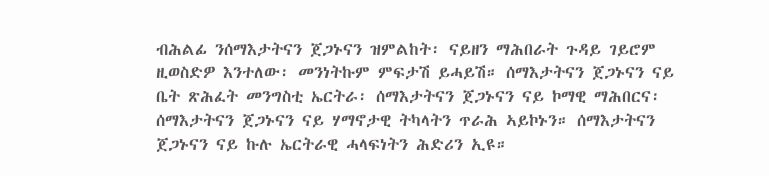ብሕልፊ ንሰማእታትናን ጀጋኑናን ዝምልከት፡ ናይዘን ማሕበራት ጉዳይ ገይሮም ዚወስድዎ እንተለው፡ መንነትኩም ምፍታሽ ይሓይሽ። ሰማእታትናን ጀጋኑናን ናይ ቤት ጽሕፈት መንግስቲ ኤርትራ፡ ሰማእታትናን ጀጋኑናን ናይ ኮማዊ ማሕበርና፡ ሰማእታትናን ጀጋኑናን ናይ ሃማኖታዊ ትካላትን ጥራሕ ኣይኮኑን። ሰማእታትናን ጀጋኑናን ናይ ኩሉ ኤርትራዊ ሓላፍነትን ሕድሪን ኢዩ።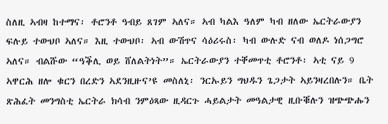ስለዚ ኣብዛ ከተማና፡ ቶሮንቶ ዓብይ ጸገም ኣለና። ኣብ ካልእ ዓለም ካብ ዘለው ኤርትራውያን ፍሉይ ተውህቦ ኣለና። እዚ ተውህቦ፡ ኣብ ውሽጥና ሳዕሪሩስ፡ ካብ ውሉድ ናብ ወለዶ ነሰጋግሮ ኣለና። ብልሹው “ዓቕሊ ወይ ሸለልትነት”። ኤርትራውያን ተቐመጥቲ ቶሮንቶ፡ ኣቲ ናይ 9 ኣዋርሕ ዘሎ ቁርን በረድን ኣደንዚዙና’ዩ መስለኒ፡ ንርኡይን ግህዱን ጌጋታት ኣይንዛረበሉን። ቤት ጽሕፈት መንግስቲ ኤርትራ ክሳብ ንምዕጻው ዚዳርጉ ሓይልታት መዓልታዊ ዚቡቑሉን ዝጭጭሑን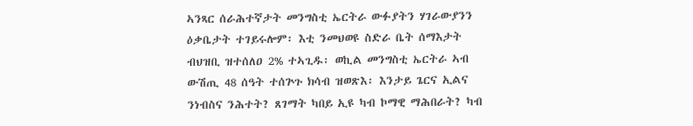ኣንጻር ሰራሕተኛታት መንግስቲ ኤርትራ ውፉያትን ሃገራውያንን ዕቃቤታት ተገይሩሎም፡ እቲ ንመህወዩ ስድራ ቤት ሰማእታት ብህዝቢ ዝተሰለዐ 2% ተኣጊዱ፡ ወኪል መንግስቲ ኤርትራ ኣብ ውሽጢ 48 ሰዓት ተሰጕጉ ክሳብ ዝወጽእ፡ እንታይ ጌርና ኢልና ንነብስና ንሕተት? ጸገማት ካበይ ኢዩ ካብ ኮማዊ ማሕበራት? ካብ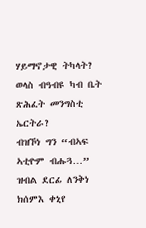ሃይማኖታዊ ትካላት? ወላስ ብዓብዩ ካብ ቤት ጽሕፈት መንግስቲ ኤርትራ?
ብዝኾነ ግን “ብኣፍ ኣቲዮም ብሑጓ…” ዝብል ደርፊ ለንቅነ ክሰምእ ቀኒየ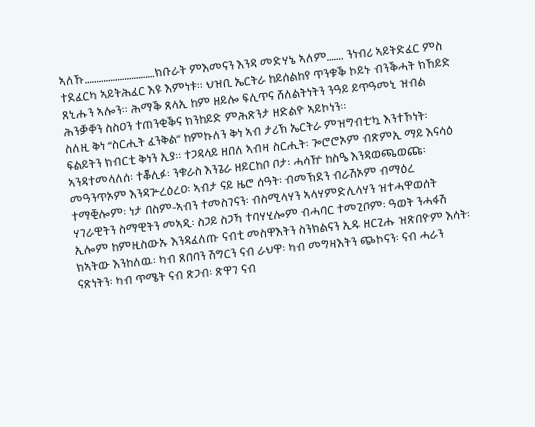ኣለኹ…………………………ክቡራት ምእመናን እንዳ መድሃኔ ኣለም……. ንነብሪ ኣይትድፈር ምስ ተደፈርካ ኣይትሕፈር እዩ እምነቱ። ህዝቢ ኤርትራ ከይሰልከየ ጥንቁቕ ኮይኑ ብንቕሓት ክኸይድ ጸኒሑን ኣሎን። ሕማቕ ጸላኢ ከም ዘይሎ ፍሊጥና ሸለልትነትን ንዓይ ይጥዓመኒ ዝብል ሕንቓቐን ስስዐን ተጠንቂቕና ክንከይድ ምሕጽንታ ዘድልዮ ኣይኮነን።
ስለዚ ቅነ “ስርሒት ፈንቅል” ከምኩለን ቅነ ኣብ ታሪኽ ኤርትራ ምዝግብቲ’ኳ እንተኾነት፡ ፍልይትን ክብርቲ ቅነን ኢያ። ተጋዳላይ ዘበለ ኣብዛ ስርሒት፡ ጐሮሮኦም ብጽምኢ ማይ እናሳዕ ኣንዳተመላለሰ፡ ተቖሊፉ፡ ንቁራስ እንጌራ ዘይርከቦ ቦታ፡ ሓሳዅ ከስዔ እንዳወጫወጩ፡ መዓንጥኦም እንዳጕረዕረዐ፡ ኣብታ ናይ ዜሮ ሰዓት፡ ብመኽደን ብራሽኦም ብማዕረ ተማቒሎም፡ ነታ በስም-ኣብን ተመስገናን፡ ብስሚላሃን ኣላሃምድሊላሃን ዝተሓዋወሰት ሃገራዊትን ስማዊትን መኣዲ፡ ስጋይ ስጋኻ ተባሃሂሎም ብሓባር ተመጊቦም፡ ዓወት ንሓፋሽ ኢሎም ከምዚስውኡ እንዳፈለጡ ናብቲ መስዋእትን ስንክልናን ኢዱ ዘርጊሑ ዝጽበዮም እሳት፡ ክኣትው እንከለዉ፡ ካብ ጸበባን ሽግርን ናብ ራህዋ፡ ካብ መግዛእትን ጭኮናን፡ ናብ ሓራን ናጽነትን፡ ካብ ጥሜት ናብ ጽጋብ፡ ጽዋገ ናብ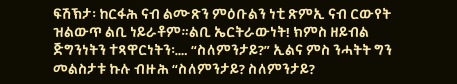ፍሽኽታ፡ ከርፋሕ ናብ ልሙጽን ምዕቡልን ነቲ ጽምኢ ናብ ርውየት ዝልውጥ ልቢ ነይራቶም።ልቢ ኤርትራውነት! ክምስ ዘይብል ጅግንነትን ተጻዋርነትን፡…. “ስለምንታይ?” ኢልና ምስ ንሓትት ግን መልስታቱ ኩሉ ብዙሕ “ስለምንታይ? ስለምንታይ?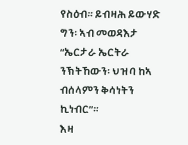የስዕብ። ይብዛሕ ይውሃድ ግን፡ ኣብ መወዳእታ “ኤርታራ ኤርትራ ንኽትኸውን፡ ህዝባ ከኣ ብሰላምን ቅሳነትን ኪነብር”።
እዛ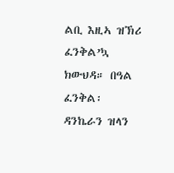ልቢ እዚኣ ዝኽሪ ፈንቅል’ኳ ክውህዳ። በዓል ፈንቅል፡ ዳንኬራን ዝላን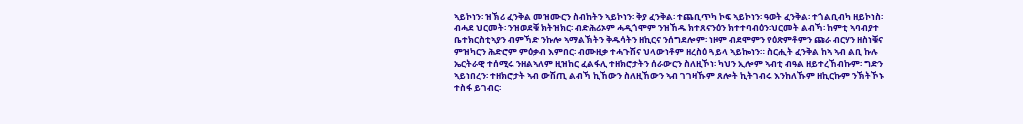ኣይኮነን፡ ዝኽሪ ፈንቅል መዝሙርን ስብከትን ኣይኮነን፡ ቅያ ፈንቅል፡ ተጨቢጥካ ኮፍ ኣይኮነን፡ ዓወት ፈንቅል፡ ተጎልቢብካ ዘይኮነስ፡ ብሓደ ህርመት፡ ንዝወደቑ ክትዝክር፡ ብድሕሪኦም ሓዲጎሞም ንዝኸዱ ክተጸናንዕን ክተተባብዕን፡ህርመት ልብኻ፡ ከምቲ ኣባብያተ ቤተክርስቲኣያን ብምኻድ ንኩሎ ኣማልኽትን ቅዱሳትን ዘኪርና ንሰግደሎም፡ ነዞም ብደሞምን የዕጽምቶምን ጩራ ብርሃን ዘስነቑና ምዝካርን ሕድሮም ምዕቃብ እምበር፡ ብሙዚቃ ተሓጉሽና ህላውነቶም ዘረስዕ ጓይላ ኣይኰነን። ስርሒት ፈንቅል ከኣ ኣብ ልቢ ኩሉ ኤርትራዊ ተሰሚሩ ንዘልኣለም ዚዝከር ፈልፋሊ ተዘክሮታትን ሰራውርን ስለዚኾነ፡ ካህን ኢሎም ኣብቲ ብዓል ዘይተረኸብኩም፡ ግድን ኣይነበረን፡ ተዘክሮታት ኣብ ውሽጢ ልብኻ ኪኸውን ስለዚኸውን ኣብ ገገዛኹም ጸሎት ኪትገብሩ እንከለኹም ዘኪርኩም ንኽትኾኑ ተስፋ ይገብር፡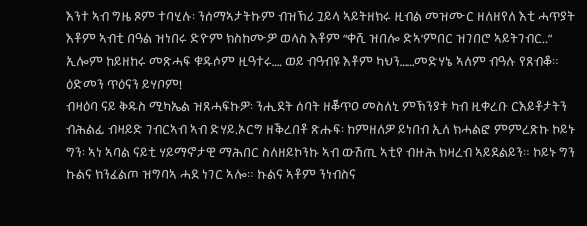እንተ ኣብ ግዜ ጾም ተባሂሉ፡ ንሰማኣታትኩም ብዝኽሪ ጓይላ ኣይትዘክሩ ዚብል መዝሙር ዘለዘየለ እቲ ሓጥያት እቶም ኣብቲ በዓል ዝነበሩ ድዮም ክስከሙዎ ወላስ እቶም “ቀሺ ዝበሎ ድኣ’ምበር ዝገበሮ ኣይትገብር..” ኢሎም ከይዘከሩ መጽሓፍ ቁዱሶም ዚዓተሩ…. ወይ ብዓብዩ እቶም ካህን……መድሃኔ ኣለም ብዓሉ የጸብቆ። ዕድመን ጥዕናን ይሃቦም!
ብዛዕባ ናይ ቅዱስ ሚካኤል ዝጸሓፍኩዎ፡ ንሒደት ሰባት ዘቖጥዐ መስለኒ ምኽንያቱ ካብ ዚቀረቡ ርእይቶታትን ብሕልፊ ብዛይድ ገብርኣብ ኣብ ድሃይ.ኦርግ ዘቕረበቶ ጽሑፍ፡ ከምዘለዎ ይነበብ ኢለ ክሓልፎ ምምረጽኩ ኮይኑ ግን፡ ኣነ ኣባል ናይቲ ሃይማኖታዊ ማሕበር ስለዘይኮንኩ ኣብ ውሽጢ ኣቲየ ብዙሕ ክዛረብ ኣይደልይን። ኮይኑ ግን ኩልና ክንፈልጦ ዝግባኣ ሓደ ነገር ኣሎ። ኩልና ኣቶም ንነብስና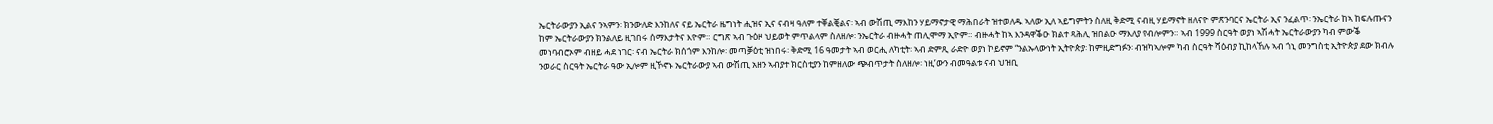ኤርትራውያን ኢልና ንኣምን፡ ክንውለድ እንከለና ናይ ኤርትራ ዜግነት ሒዝና ኢና ናብዛ ዓለም ተቐልቒልና፡ ኣብ ውሽጢ ማእከን ሃይማኖታዊ ማሕበራት ዝተወለዱ ኣለው ኢለ ኣይግምትን ስለዚ ቅድሚ ናብዚ ሃይማኖት ዘለናዮ ምጽንባርና ኤርትራ ኢና ንፈልጥ፡ ንኤርትራ ከኣ ከፍሉጡናን ከም ኤርትራውያን ክንልለይ ዚገበሩ ሰማእታትና እዮም። ርግጽ ኣብ ጉዕዞ ህይወት ምጥልላም ስለዘሎ፡ ንኤርትራ ብዙሓት ጠሊሞማ ኢዮም። ብዙሓት ከኣ እንዳዋቕዑ ክልተ ጻሕሊ ዝበልዑ ማእለያ የብሎምን። ኣብ 1999 ስርዓት ወያነ ኣሽሓት ኤርትራውያን ካብ ምውቕ መነባብሮኦም ብዘይ ሓደ ነገር፡ ናብ ኤርትራ ክሰጎም እንከሎ፡ መጣቓዕቲ ዝነበሩ፡ ቅድሚ 16 ዓመታት ኣብ ወርሒ ለካቲት፡ ኣብ ድምጺ ራድዮ ወያነ ኮይኖም “ንልኡላውነት ኢትዮጵያ፡ ከምዚድግፉን፡ ብዝካኣሎም ካብ ስርዓት ሻዕብያ ኪከላኸሉ ኣብ ጎኒ መንግስቲ ኢትዮጵያ ደው ክብሉ ንወራር ስርዓት ኤርትራ ዓው ኢሎም ዚኾኖኑ ኤርትራውያ ኣብ ውሽጢ አዘን ኣብያተ ክርስቲያን ከምዘለው ጭብጥታት ስለዘሎ፡ ነዚ’ውን ብመዓልቱ ናብ ህዝቢ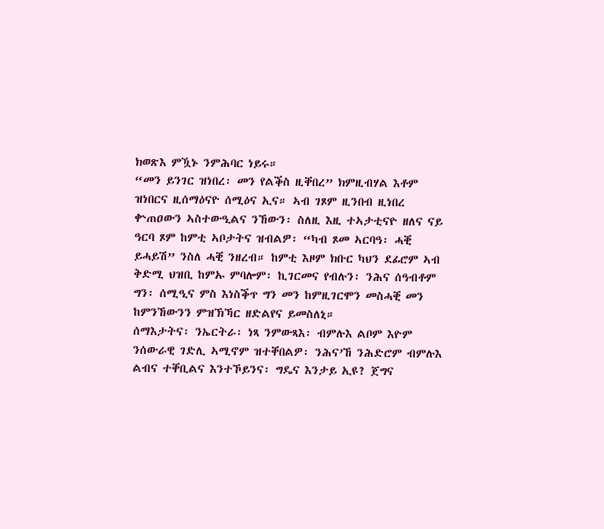ክወጽእ ምዃኑ ንምሕባር ነይሩ።
“መን ይንገር ዝነበረ፡ መን የልቕስ ዚቐበረ” ክምዚብሃል እቶም ዝነበርና ዚሰማዕናዮ ሰሚዕና ኢና። ኣብ ገጾም ዚንበብ ዚነበረ ቍጠዐውን ኣስተውዒልና ንኸውን፡ ስለዚ እዚ ተኣታቲናዮ ዘለና ናይ ዓርባ ጾም ከምቲ ኣቦታትና ዝብልዎ፡ “ካብ ጾመ ኣርባዓ፡ ሓቒ ይሓይሽ” ንስለ ሓቒ ንዘረብ። ከምቲ እዞም ክቡር ካህን ደፊሮም ኣብ ቅድሚ ህዝቢ ከምኡ ምባሎም፡ ኪገርመና የብሉን፡ ንሕና ሰዓብቶም ግን፡ ሰሚዒና ምስ እነስቕጥ ግን መን ከምዚገርሞን መስሓቒ መን ከምንኸውንን ምዝኽኻር ዘድልየና ይመስለኒ።
ሰማእታትና፡ ንኤርትራ፡ ነጻ ንምውጻእ፡ ብምሉእ ልቦም እዮም ንሰውራዊ ገድሊ ኣሚኖም ዝተቐበልዎ፡ ንሕና’ኸ ንሕድሮም ብምሉእ ልብና ተቐቢልና እንተኾይንና፡ ግዴና እንታይ ኢዩ? ጀግና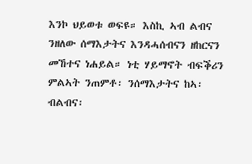እንኮ ህይወቱ ወፍዩ። እስኪ ኣብ ልብና ንዘለው ሰማእታትና እንዳሓሰብናን ዘከርናን መኸተና ነሐይል። ነቲ ሃይማኖት ብፍቕሪን ምልኣት ንጠምቶ፡ ንሰማእታትና ከኣ፡ ብልብና፡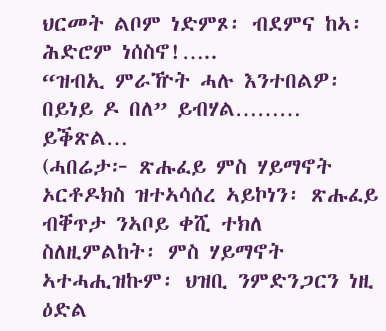ህርመት ልቦም ነድምጾ፡ ብደምና ከኣ፡ ሕድሮም ነሰስኖ!…..
“ዝብኢ ምራዅት ሓሉ እንተበልዎ፡ በይነይ ዶ በለ” ይብሃል………
ይቕጽል…
(ሓበሬታ፦ ጽሑፈይ ምስ ሃይማኖት ኦርቶዶክስ ዝተኣሳሰረ ኣይኮነን፡ ጽሑፈይ ብቐጥታ ንኣቦይ ቀሺ ተክለ ስለዚምልከት፡ ምስ ሃይማኖት ኣተሓሒዝኩም፡ ህዝቢ ንምድንጋርን ነዚ ዕድል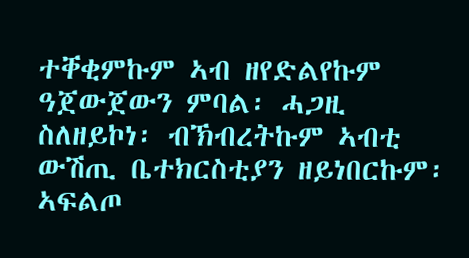ተቐቂምኩም ኣብ ዘየድልየኩም ዓጀውጀውን ምባል፡ ሓጋዚ ስለዘይኮነ፡ ብኽብረትኩም ኣብቲ ውሽጢ ቤተክርስቲያን ዘይነበርኩም፡ ኣፍልጦ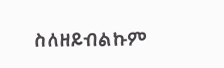ስለዘይብልኩም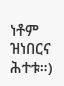ነቶም ዝነበርና ሕተቱ።)